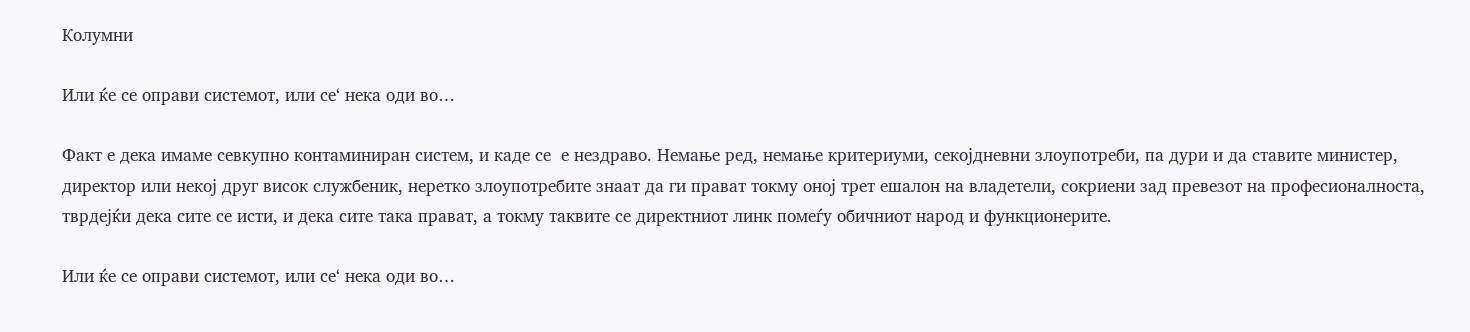Колумни

Или ќе се оправи системот, или се‘ нека оди во…

Факт е дека имаме севкупно контаминиран систем, и каде се  е нездраво. Немање ред, немање критериуми, секојдневни злоупотреби, па дури и да ставите министер, директор или некој друг висок службеник, неретко злоупотребите знаат да ги прават токму оној трет ешалон на владетели, сокриени зад превезот на професионалноста, тврдејќи дека сите се исти, и дека сите така прават, а токму таквите се директниот линк помеѓу обичниот народ и функционерите.

Или ќе се оправи системот, или се‘ нека оди во…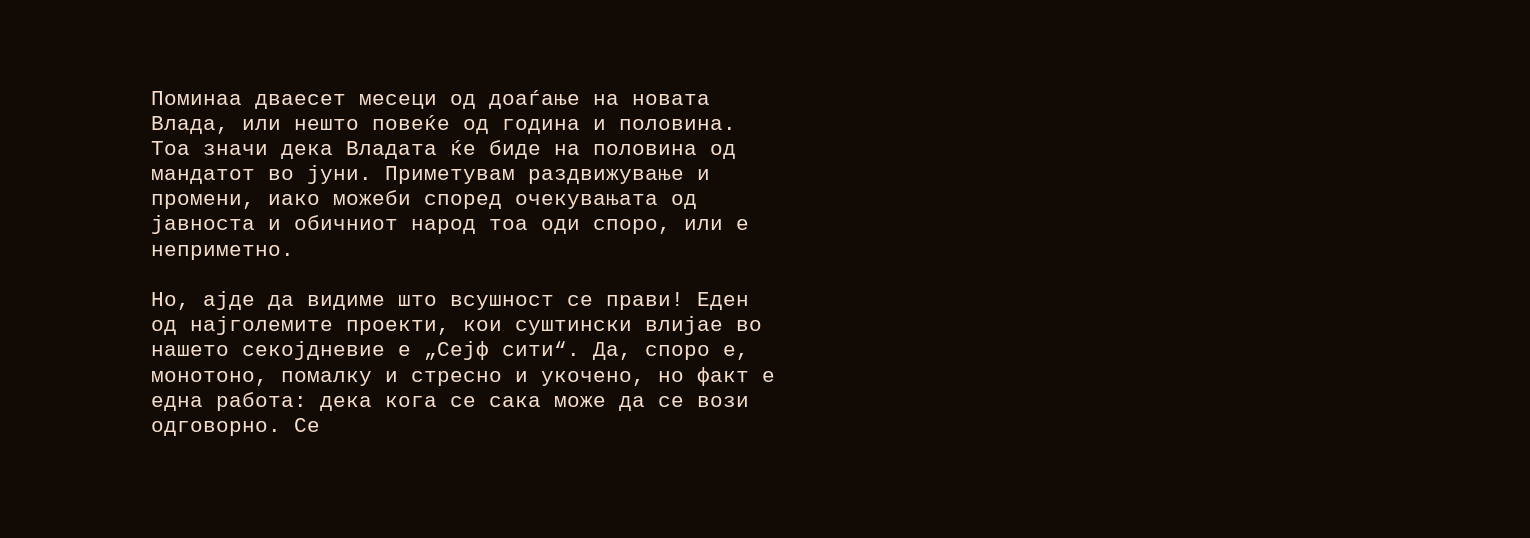Поминаа дваесет месеци од доаѓање на новата Влада, или нешто повеќе од година и половина. Тоа значи дека Владата ќе биде на половина од мандатот во јуни. Приметувам раздвижување и промени, иако можеби според очекувањата од јавноста и обичниот народ тоа оди споро, или е неприметно.

Но, ајде да видиме што всушност се прави! Еден од најголемите проекти, кои суштински влијае во нашето секојдневие е „Сејф сити“. Да, споро е, монотоно, помалку и стресно и укочено, но факт е една работа: дека кога се сака може да се вози одговорно. Се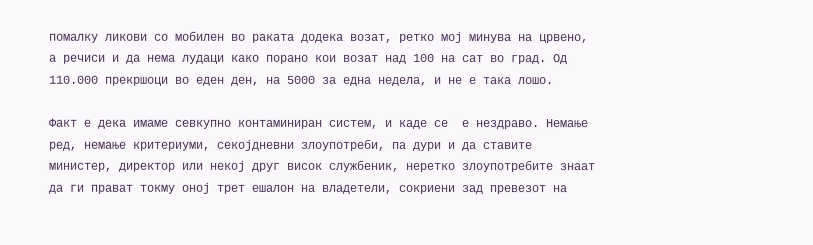помалку ликови со мобилен во раката додека возат, ретко мој минува на црвено, а речиси и да нема лудаци како порано кои возат над 100 на сат во град. Од 110.000 прекршоци во еден ден, на 5000 за една недела, и не е така лошо.

Факт е дека имаме севкупно контаминиран систем, и каде се  е нездраво. Немање ред, немање критериуми, секојдневни злоупотреби, па дури и да ставите министер, директор или некој друг висок службеник, неретко злоупотребите знаат да ги прават токму оној трет ешалон на владетели, сокриени зад превезот на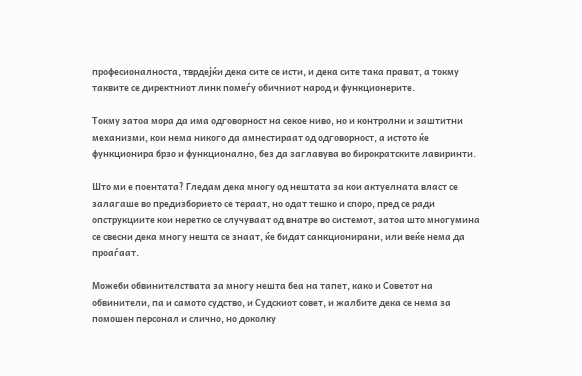професионалноста, тврдејќи дека сите се исти, и дека сите така прават, а токму таквите се директниот линк помеѓу обичниот народ и функционерите.

Токму затоа мора да има одговорност на секое ниво, но и контролни и заштитни механизми, кои нема никого да амнестираат од одговорност, а истото ќе функционира брзо и функционално, без да заглавува во бирократските лавиринти.

Што ми е поентата? Гледам дека многу од нештата за кои актуелната власт се залагаше во предизборието се тераат, но одат тешко и споро, пред се ради опструкциите кои неретко се случуваат од внатре во системот, затоа што многумина се свесни дека многу нешта се знаат, ќе бидат санкционирани, или веќе нема да проаѓаат.

Можеби обвинителствата за многу нешта беа на тапет, како и Советот на обвинители, па и самото судство, и Судскиот совет, и жалбите дека се нема за помошен персонал и слично, но доколку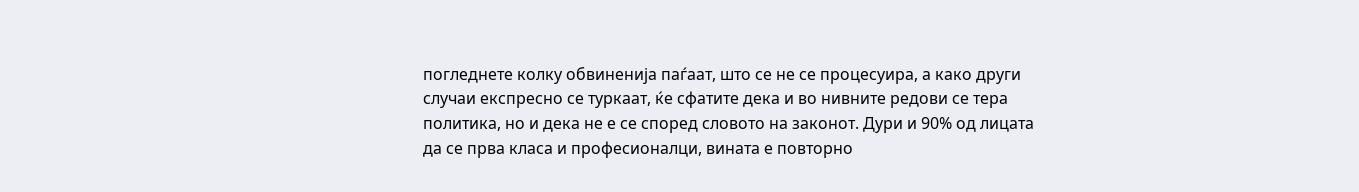погледнете колку обвиненија паѓаат, што се не се процесуира, а како други случаи експресно се туркаат, ќе сфатите дека и во нивните редови се тера политика, но и дека не е се според словото на законот. Дури и 90% од лицата да се прва класа и професионалци, вината е повторно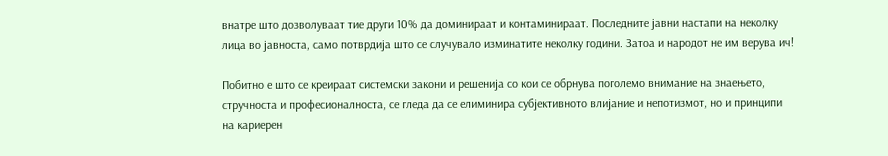внатре што дозволуваат тие други 10% да доминираат и контаминираат. Последните јавни настапи на неколку лица во јавноста, само потврдија што се случувало изминатите неколку години. Затоа и народот не им верува ич!

Побитно е што се креираат системски закони и решенија со кои се обрнува поголемо внимание на знаењето, стручноста и професионалноста, се гледа да се елиминира субјективното влијание и непотизмот, но и принципи на кариерен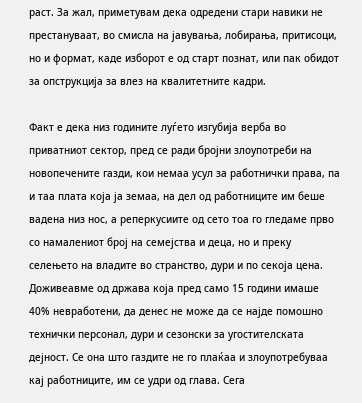раст. За жал, приметувам дека одредени стари навики не престануваат, во смисла на јавувања, лобирања, притисоци, но и формат, каде изборот е од старт познат, или пак обидот за опструкција за влез на квалитетните кадри.

Факт е дека низ годините луѓето изгубија верба во приватниот сектор, пред се ради бројни злоупотреби на новопечените газди, кои немаа усул за работнички права, па и таа плата која ја земаа, на дел од работниците им беше вадена низ нос, а реперкусиите од сето тоа го гледаме прво со намалениот број на семејства и деца, но и преку селењето на владите во странство, дури и по секоја цена. Доживеавме од држава која пред само 15 години имаше 40% невработени, да денес не може да се најде помошно технички персонал, дури и сезонски за угостителската дејност. Се она што газдите не го плаќаа и злоупотребуваа кај работниците, им се удри од глава. Сега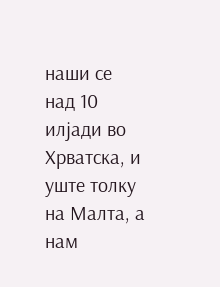наши се над 10 илјади во Хрватска, и уште толку на Малта, а нам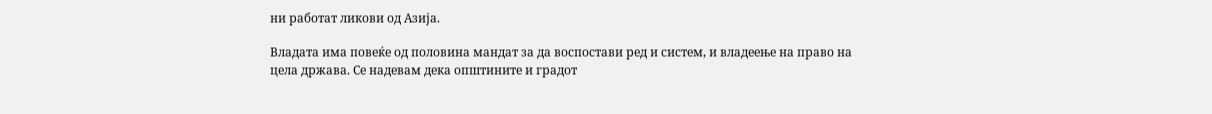ни работат ликови од Азија.

Владата има повеќе од половина мандат за да воспостави ред и систем, и владеење на право на цела држава. Се надевам дека општините и градот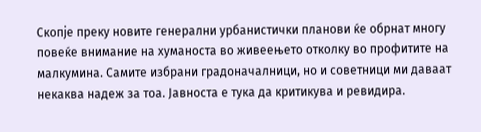Скопје преку новите генерални урбанистички планови ќе обрнат многу повеќе внимание на хуманоста во живеењето отколку во профитите на малкумина. Самите избрани градоначалници, но и советници ми даваат некаква надеж за тоа. Јавноста е тука да критикува и ревидира.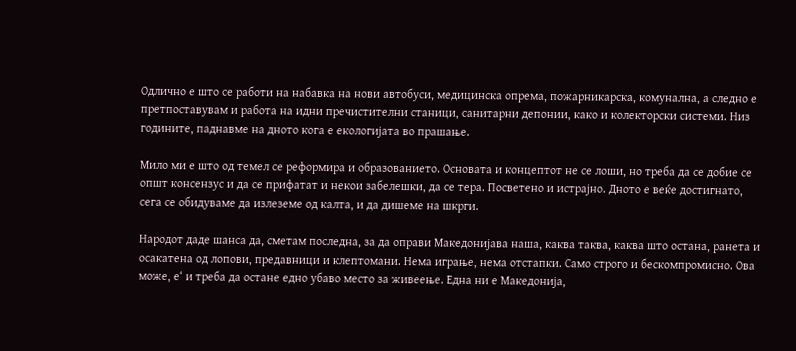Одлично е што се работи на набавка на нови автобуси, медицинска опрема, пожарникарска, комунална, а следно е претпоставувам и работа на идни пречистителни станици, санитарни депонии, како и колекторски системи. Низ годините, паднавме на дното кога е екологијата во прашање.

Мило ми е што од темел се реформира и образованието. Основата и концептот не се лоши, но треба да се добие се општ консензус и да се прифатат и некои забелешки, да се тера. Посветено и истрајно. Дното е веќе достигнато, сега се обидуваме да излеземе од калта, и да дишеме на шкрги.

Народот даде шанса да, сметам последна, за да оправи Македонијава наша, каква таква, каква што остана, ранета и осакатена од лопови, предавници и клептомани. Нема играње, нема отстапки. Само строго и бескомпромисно. Ова може, е‘ и треба да остане едно убаво место за живеење. Една ни е Македонија,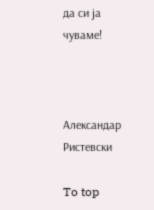да си ја чуваме!



Александар Ристевски

To top